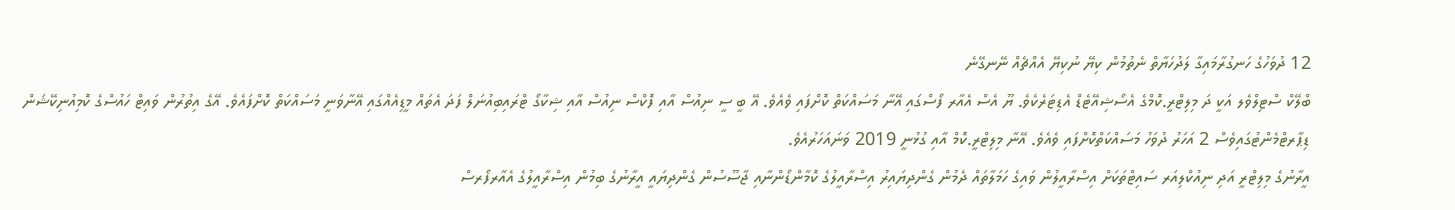12 ދުވަހުގެ ހަނގުރާމައިގާ ލަދުހަޔާތް ނެތުމުން ކިޔޭ ނުކިޔޭ އެއްޗެއް ނޭނގޭނެ
ބްލޭކް ސްޓިލްވެލ އަކީ ދަ މިލިޓްރީ.ކޮމްގެ އެސޯޝިއޭޓެޑް އެޑިޓަރެކެވެ. ޔޫ އެސް އެއާރ ފޯސްގައި އޭނާ މަސައްކަތް ކޮށްފައި ވެއެވެ. އޭ ބީ ސީ ނިއުސް އާއި ފޮކްސް ނިއުސް އާއި ޝިކާގޯ ޓްރައިބިއުނަލް ފަދަ އެތައް މީޑިއެއްގައި އޭނާވަނީ މަސައްކަތް ކޮށްފައެވެ. އޭގެ އިތުރުން ވައިޓް ހައުސްގެ ކޮމިއުނިކޭޝަން ޑިޕާރޓްމެންޓުގައިވެސް 2 އަހަރު ދުވަހު މަސައްކަތްކޮށްފައި ވެއެވެ. އޭނާ މިލިޓްރީ.ކޮމް އާއި ގުޅުނީ 2019 ވަނައަހަރުއެވެ.
އީރާނުގެ މިލިޓްރީ އަދި ނިއުކްލިއަރ ސައިޓްތަކަށް އިސްރާއީލުން ވައިގެ ހަމަލާތައް ދެމުން ގެންދިޔައިރު އިސްރާއީލުގެ ކޮމާންޑޯންނާއި ޖާސޫސުން ގެންދިޔައީ އީރާނުގެ ބިމުން އިސްރާއީލުގެ އެއާރފޯރސް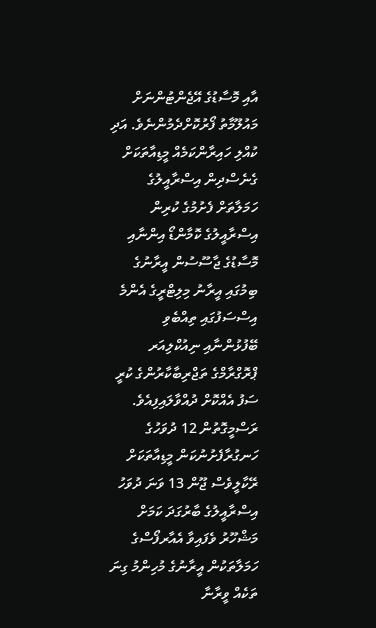އާއި މޮސާޑުގެ އޭޖެންޓުންނަށް މައުލޫމާތު ފޯރުކޮށްދެމުންނެވެ. އަދި ކުއްލި ހައިރާންކަމެއް މީޑިއާތަކަށް ގެނެސްދިން އިސްރާއީލުގެ ހަމަލާތަށް ފެށުމުގެ ކުރިން އިސްރާއީލުގެ ކޮމާންޑޯ އިންނާއި މޮސާޑުގެ ޖާސޫސުން އީރާނުގެ ބިމުގައި އީރާނު މިލިޓްރީގެ އެންމެ އިސްސަފުގައި ތިއްބެވި ބޭފުޅުންނާއި ނިއުކްލިއަރ ޕްރޮގްރާމްގެ ތަޖްރިބާކާރުންގެ ކުރީ ސަފު އެއްކޮށް ދުއްވާލައިފިއެވެ.
ރަސްމީގޮތުން 12 ދުވަހުގެ ހަނގުރާފެށުނުކަން މީޑިއާތަކަށް ރޭކާލީވެސް ޖޫން 13 ވަނަ ދުވަހު އިސްރާއީލުގެ ބާރުގަދަ ކަމަށް މަޝްހޫރު ވެފައިވާ އެއާރފޯސްގެ ހަމަލާތަކުން އީރާނުގެ މުހިންމު ގިނަ ތަކެއް ވީރާނާ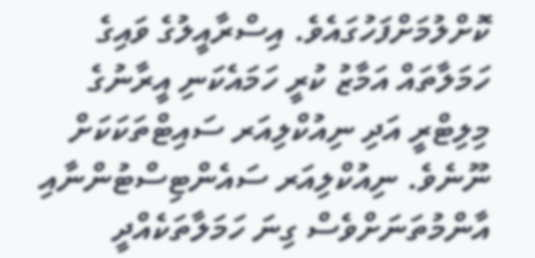ކޮށްލުމަށްފަހުގައެވެ. އިސްރާއީލުގެ ވައިގެ ހަމަލާތައް އަމާޒު ކުރީ ހަމައެކަނި އީރާނުގެ މިލިޓްރީ އަދި ނިއުކްލިއަރ ސައިޓްތަކަކަށް ނޫނެވެ. ނިއުކްލިއަރ ސައެންޓިސްޓުންނާއި އާންމުތަނަށްވެސް ގިނަ ހަމަލާތަކެއްދީ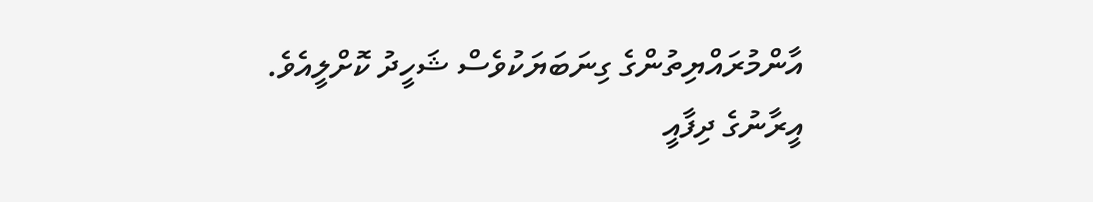އާންމުރައްޔިތުންގެ ގިނަބަޔަކުވެސް ޝަހީދު ކޮށްލީއެވެ.
އީރާނުގެ ދިފާއީ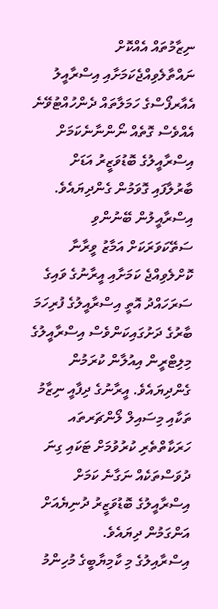ނިޒާމުތައް އެއްކޮށް ނައްތާލެވިއްޖެކަމަށާއި އިސްރާއީލު އެއާރފޯސްގެ ހަމަލާތައް ދެންހުއްޓުވޭނެ އެއްވެސް ގޮތެއް ނޯންނާނެކަމަށް އިސްރާއީލުގެ ބޮޑުވަޒީރު އަޑަށް ބާރުލާފައި ގޮވަމުން ގެންދިޔައެވެ. އިސްރާއީލުން ބޭނުންވި ސަތޭކަވަރަކަށް އަމާޒު ވީރާނާ ކޮށްލެވިއްޖެ ކަމަށާއި އީރާނުގެ ވައިގެ ސަރަހައްދު އޮތީ އިސްރާއީލުގެ ފުރިހަމަ ބާރުގެ ދަށުގައިކަންވެސް އިސްރާއީލުގެ މިލިޓްރީން އިއުލާން ކުރަމުން ގެންދިޔައެވެ. އީރާނުގެ ދިފާއީ ނިޒާމު ތަކާއި މިސައިލް ލޯންޗަރތައ ހަރަކާތްތެރި ކުރުވުމަށް ޓަކައި ގިނަ ދުވަސްތަކެއް ނަގާނެ ކަމަށް އިސްރާއީލުގެ ބޮޑުވަޒީރު ދުނިޔެއަށް އަންގަމުން ދިޔައެވެ.
އިސްރާއިލުގެ މި ކާމިޔާބީގެ މުހިންމު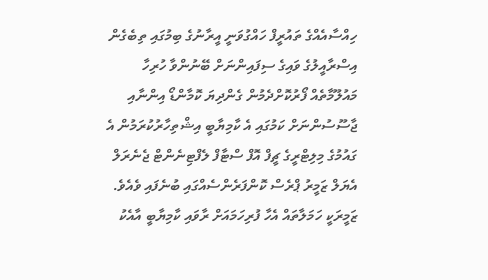ހިއްސާއެއްގެ ތައުރީފް ހައްގުވަނީ އީރާނުގެ ބިމުގައި ތިބެގެން އިސްރާއީލުގެ ވައިގެ ސިފައިންނަށް ބޭނުންވާ ހުރިހާ މައުލޫމާތެއް ފޯރުކޮށްދެމުން ގެންދިޔަ ކޮމާންޑޯ އިންނާއި ޖާސޫސުންނަށް ކަމުގައި އެ ކާމިޔާބީ އިޝްތިހާރުކުރަމުން އެ ގައުމުގެ މިލިޓްރީގެ ޗީފް އޮފް ސްޓާފް ލެފްޓިނެންޓް ޖެނެރަލް އެޔަލް ޒަމީރު ޕްރެސް ކޮންފަރެންސެއްގައި ބުނެފައި ވެއެވެ. ޒަމީރަކީ ހަމަލާތައް އެހާ ފުރިހަމައަށް ރާވައި ކާމިޔާބީ އާއެކު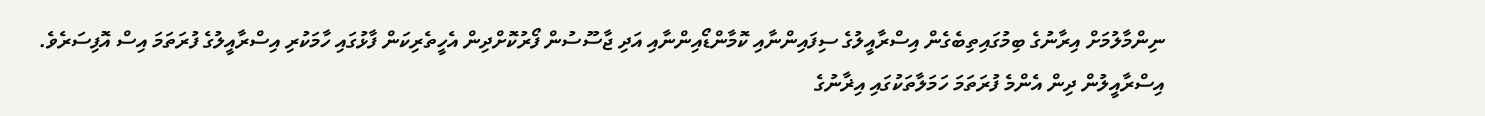ނިންމާލުމަށް އިރާނުގެ ބިމުގައިތިބެގެން އިސްރާއީލުގެ ސިފައިންނާއި ކޮމާންޑޯއިންނާއި އަދި ޖާސޫސުން ފޯރުކޮށްދިން އެހީތެރިކަން ފާޅުގައި ހާމަކުރި އިސްރާއީލުގެ ފުރަތަމަ އިސް އޮފިސަރެވެ.
އިސްރާއީލުން ދިން އެންމެ ފުރަތަމަ ހަމަލާތަކުގައި އިޜާނުގެ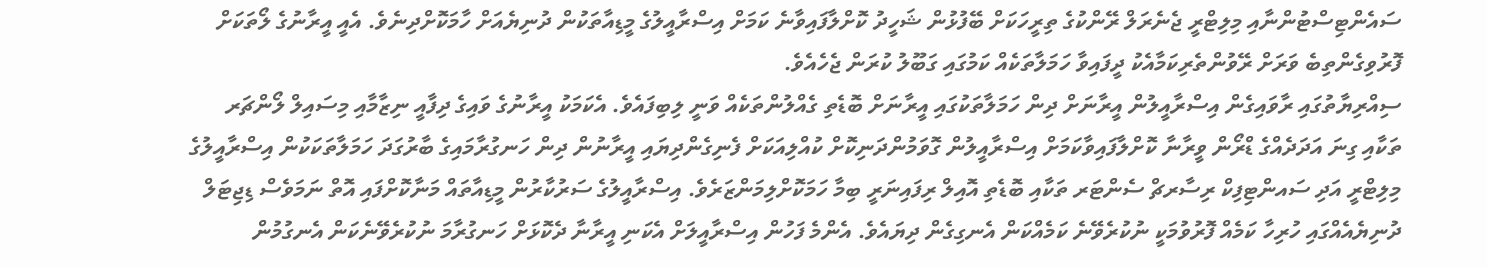ސައެންޓިސްޓުންނާއި މިލިޓްރީ ޖެނެރަލް ރޭންކުގެ ތިރީހަކަށް ބޭފުޅުން ޝަހީދު ކޮށްލާފައިވާނެ ކަމަށް އިސްރާއީލުގެ މީޑިއާތަކުން ދުނިޔެއަށް ހާމަކޮށްދިނެވެ. އެއީ އީރާނުގެ ލޯތަކަށް ފޮރުވިގެންތިބެ ވަރަށް ރޭވުންތެރިކަމާއެކު ދީފައިވާ ހަމަލާތަކެއް ކަމުގައި ގަބޫލު ކުރަން ޖެހެއެވެ.
ސިއްރިޔާތުގައި ރާވައިގެން އިސްރާއީލުން އީރާނަށް ދިން ހަމަލާތަކުގައި އީރާނަށް ބޮޑެތި ގެއްލުންތަކެއް ވަނީ ލިބިފައެވެ. އެކަމަކު އީރާނުގެ ވައިގެ ދިފާއީ ނިޒާމާއި މިސައިލް ލޯންޗަރ ތަކާއި ގިނަ އަދަދެއްގެ ޑްރޯން ވީރާނާ ކޮށްލާފައިވާކަމަށް އިސްރާއީލުން ގޮވަމުންދަނިކޮށް ކުއްލިއަކަށް ފެނިގެންދިޔައި އީރާނުން ދިން ހަނގުރާމައިގެ ބާރުގަދަ ހަމަލާތަކަކުން އިސްރާއީލުގެ މިލިޓްރީ އަދި ސައންޓިފިކް ރިސާރޗް ސެންޓަރ ތަކާއި ބޮޑެތި އޮއިލް ރިފައިނަރީ ބިމާ ހަމަކޮށްލިމަންޒަރެވެ. އިސްރާއީލުގެ ސަރުކާރުން މީޑިއާތައް މަނާކޮށްފައި އޮތް ނަމަވެސް ޑިޖިޓަލް ދުނިޔެއެއްގައި ހުރިހާ ކަމެއް ފޮރުވުމަކީ ނުކުރެވޭނެ ކަމެއްކަން އެނގިގެން ދިޔައެވެ. އެންމެ ފަހުން އިސްރާއީލަށް އެކަނި އީރާނާ ދެކޮޅަށް ހަނގުރާމަ ނުކުރެވޭނެކަން އެނގުމުން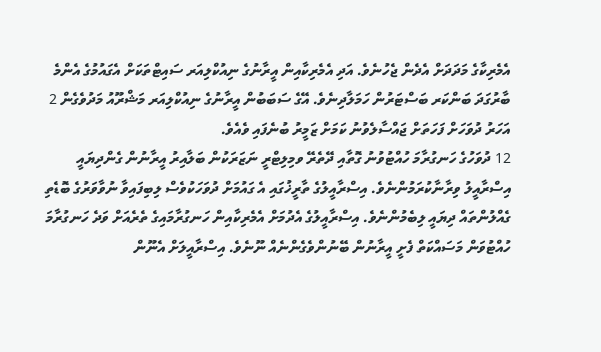އެމެރިކާގެ މަދަދަށް އެދެން ޖެހުނެވެ. އަދި އެމެރިކާއިން އީރާނުގެ ނިއުކްލިއަރ ސައިޓްތަކަށް އެގައުމުގެ އެންމެ ބާރުގަދަ ބަންކަރ ބަސްޓަރުން ހަމަލާދިނެވެ. އޭގެ ސަބަބުން އީރާނުގެ ނިއުކްލިއަރ މަޝްރޫއު މަދުވެގެން 2 އަހަރު ދުވަހަށް ފަހަތަށް ޖައްސާލެވުނު ކަމަށް ޒަމީރު ބުނެފައި ވެއެވެ.
12 ދުވަހުގެ ހަނގުރާމަ ހުއްޓުވުނު ގޮތާއި ދޭތެރޭ ވމިލިޓްރީ ނަޒަރަކުން ބަލާއިރު އީރާނުން ގެންދިޔައީ އިސްރާއީލު ވިރާނާކުރަމުންނެވެ. އިސްރާއީލުގެ ތާރީޚުގައި އެ ގައުމަށް ދުވަހަކުވެސް ލިބިފައިވާ ނުވާވަރުގެ ބޮޑެތި ގެއްލުންތައް ދިޔައީ ލިބެމުންނެވެ. އިސްރާއީލުގެ އެދުމަށް އެމެރިކާއިން ހަނގުރާމައިގެ ތެރެއަށް ވަދެ ހަނގުރާމަ ހުއްޓުވަން މަސައްކަތް ފެށީ އީރާނުން ބޭނުންވެގެންނެއް ނޫނެވެ. އިސްރާއީލަށް އެނޫން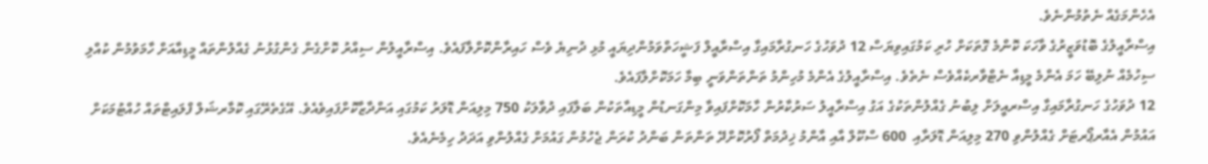އެހެންމަގެއް ނެތުމުންނެވެ.
އިސްރާއީލުގެ ބޮޑުވަޒީރުގެ ވާހަކަ ކޮންމެ ގޮތަކަށް ހުރި ކަމުގައިވިޔަސް 12 ދުވަހުގެ ހަނގުރާމައިގާ އިސްރާއީލް ފަޝީހަތްވަމުންދިޔައީ މުޅި ދުނިޔެ ވެސް ހައިރާންކޮށްލާފައެވެ. އިސްރާއީލުން ސިއްރު ކޮށްގެން ގެންގުޅުނު ގެއްލުންތައް މީޑިއާއަށް ހާމަވުމުން ކުއްލި ސިހުމެއް ނުލިބޭ ހަމަ އެންމެ މީޑިއާ ނެޓްވާރކެއްވެސް ނެތެވެ. އިސްރާއީލުގެ އެންމެ މުހިންމު ތަންތަންވަނީ ބިމާ ހަމަކޮށްލާފައެވެ.
12 ދުވަހުގެ ހަނގުރާމައިގާ އިސްރއީލަށް ލިބުނު ގެއްލުންތަކުގެ އަގު އިސްރާއީލު ސަރުކާރުން ހާމަކޮށްފައިވާ މިންގަނޑުން މީޑިއާތަކުން ބަލާފައި ދުވާލަކު 750 މިލިއަން ޑޮލަރު ކަމުގައި އަންދާޒާކޮށްފައިވެއެވެ. އޭގެތެރޭގައި ކޮމާރޝަލް ފްލައިޓްތައް ހުއްޓުމަކަށް އައުމުން އެއާރޕޯރޓަށް ގެއްލުންވި 270 މިލިއަން ޑޮލަރާއި  600 ސްކޫލް އާއި އާންމު ޚިދުމަތް ފޯރުކޮށްދޭ ތަންތަން ބަންދު ކުރަން ޖެހުމުން ގައުމަށް ގެއްލުންވި އަދަދު ހިމެނެއެވެ.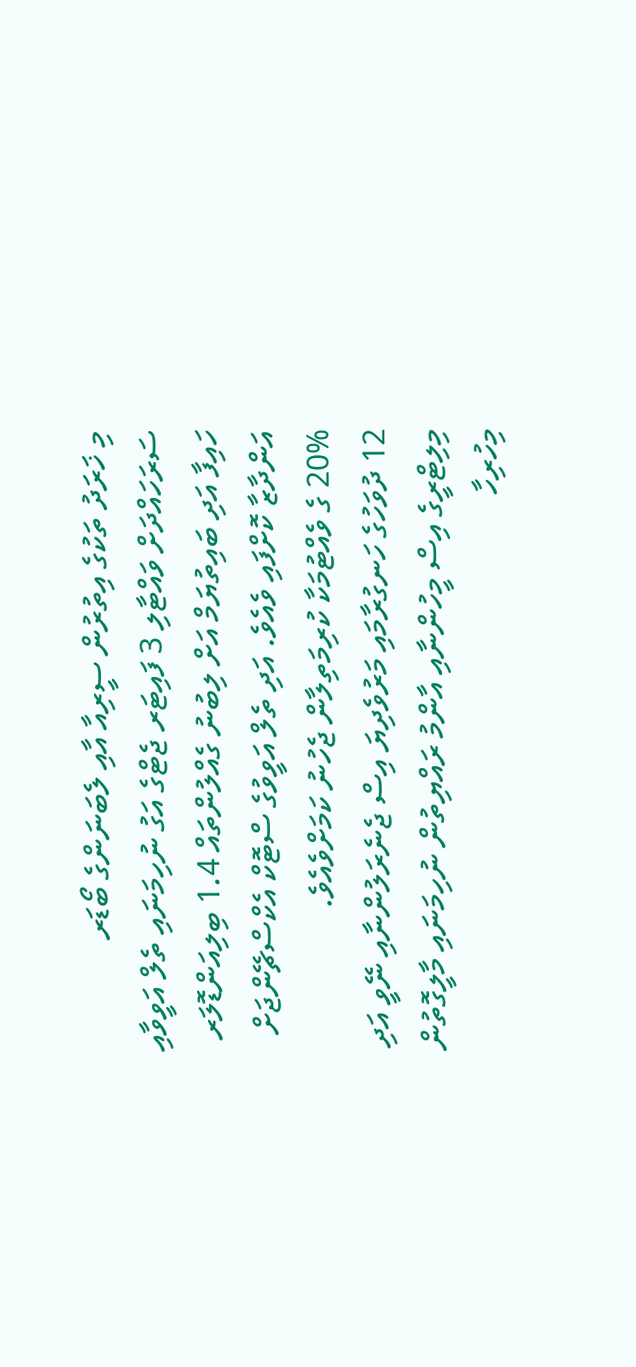މި ޚަރަދު ތަކުގެ އިތުރުން ސީރިއާ އާއި ލެބަނަންގެ ބޯޑަރ ސަރަހައްދަށް ވައްޓާލި 3 ފައިޓަރ ޖެޓްގެ އަގު ނުހިމަނައި ތެލް އަވީވާއި ހައިފާ އަދި ބައިތުޔަމް އަށް ލިބުނު ގެއްލުންތައް 1.4 ބިލިއަންޑޮލަރ އަންދާޒާ ކޮށްފައި ވެއެވެ. އަދި ތެލް އަވީވުގެ ސްޓޮކް އެކްސްޗޭންޖަށް %20 ގެ ވެއްޓުމަކާ ކުރިމަތިލާން ޖެހުނު ކަމަށްވެއެވެ.
12 ދުވަހުގެ ހަނގުރާމައި މަރުވެދިޔަ އިސް ޖެނެރަލުންނާއި ނޭވީ އަދި މިލިޓްރީގެ އިސް މީހުންނާއި އާންމު ރައްޔިތުން ނުހިމަނައި މާލީގޮތުން މިހުރިހާ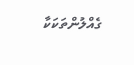ގެއްލުންތަކަކާ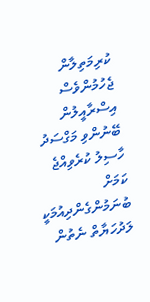ކުރިމަތިލާން ޖެހުމުންވެސް އިސްރާއީލުން ބޭނުންވި މަގްސަދު ހާސިލު ކުރެވިއްޖެ ކަމަށް ބުނަމުންގެންދިއުމަކީ ލަދުހަޔާތް ނެތުން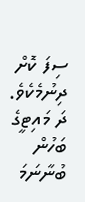ސިފަ ކޮށް ދިނުމެކެވެ.
ދަ މައިޓީގެ ބަހުން ބުނާނަމަ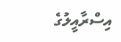އިސްރާއީލުގެ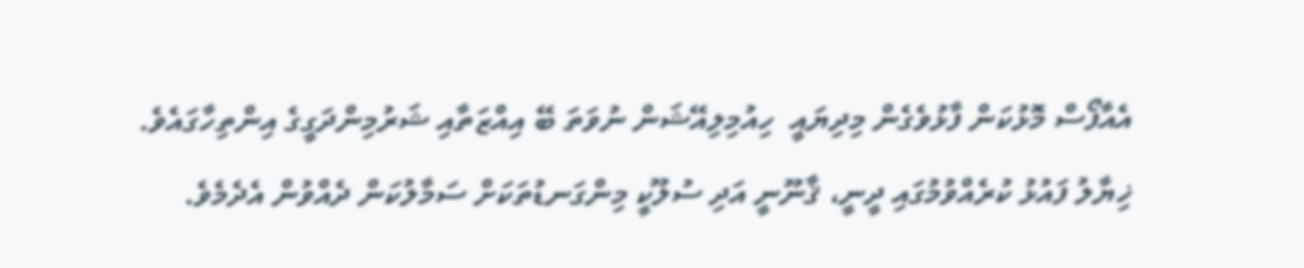އެއާފޯސް މޮޅުކަން ފާޅުވެގެން މިދިޔައީ  ހިއުމިލިއޭޝަން ނުވަތަ ބޭ އިއްޒަތާއި ޝަރުމިންދަގީގެ އިންތިހާގައެވެ.
ޚިޔާލު ފައުޅު ކުރެއްވުމުގައި ދީނީ، ޤާނޫނީ އަދި ސުލޫކީ މިންގަނޑުތަކަށް ސަމާލުކަން ދެއްވުން އެދެމެވެ.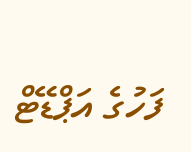ފަހުގެ އަޕްޑޭޓް